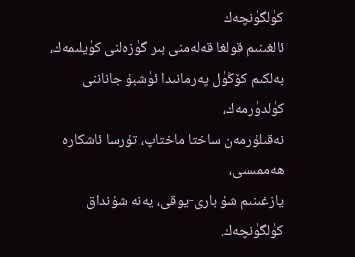كۈلگۈنچەك
ئالغىنىم قولغا قەلەمنى بىر گۈزەلنى كۈيلىمەك،
بەلكىم كۆڭۈل پەرمانىدا ئۈشبۇ جاناننى كۈلدۈرمەك،
نەقىلۇرمەن ساختا ماختاپ، تۇرسا ئاشكارە ھەممىسى،
يازغىنىم شۇ بارى-يوقى، يەنە شۇنداق كۈلگۈنچەك.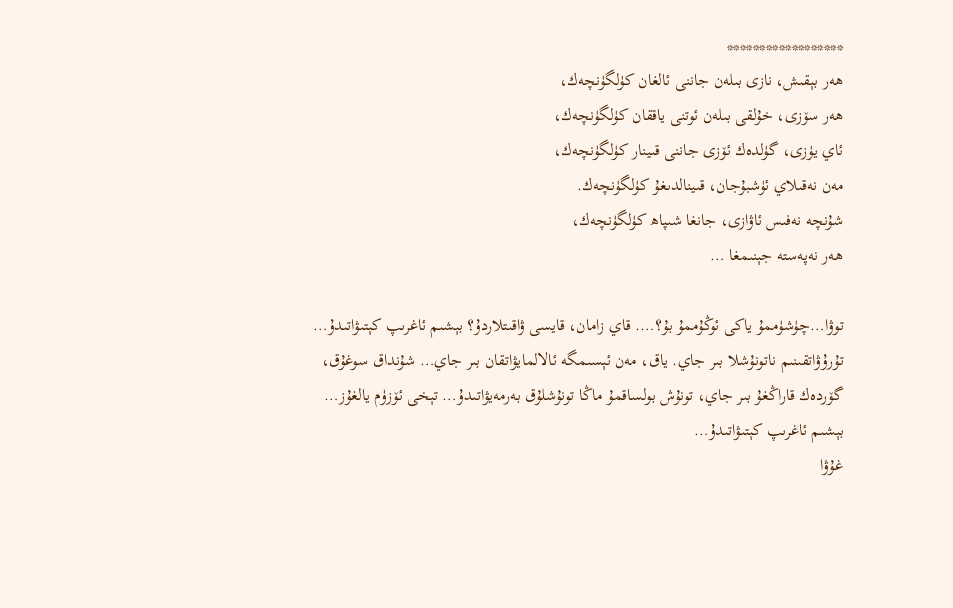******************
ھەر بېقىش، نازى بىلەن جاننى ئالغان كۈلگۈنچەك،
ھەر سۆزى، خۇلقى بىلەن ئوتنى ياققان كۈلگۈنچەك،
ئاي يۈزى، گۈلدەك ئۆزى جاننى قىينار كۈلگۈنچەك،
مەن نەقىلاي ئۈشبۇجان، قىينالدىغۇ كۈلگۈنچەك.
شۇنچە نەفىس ئاۋازى، جانغا شىپاھ كۈلگۈنچەك،
ھەر نەپەستە جېنىمغا …

توۋا…چۈشۈممۇ ياكى ئوڭۇممۇ بۇ؟…. قاي زامان، قايسى ۋاقىتلاردۇ؟ بېشىم ئاغرىپ كېتىۋاتىدۇ… تۇرۇۋاتقىنىم ناتونۇشلا بىر جاي. ياق، مەن ئېسىمگە ئالالمايۋاتقان بىر جاي… شۇنداق سوغۇق، گۆردەك قاراڭغۇ بىر جاي، تونۇش بولساقمۇ ماڭا تونۇشلۇق بەرمەيۋاتىدۇ… تېخى ئۆزۈم يالغۇز… بېشىم ئاغرىپ كېتىۋاتىدۇ…
غۇۋا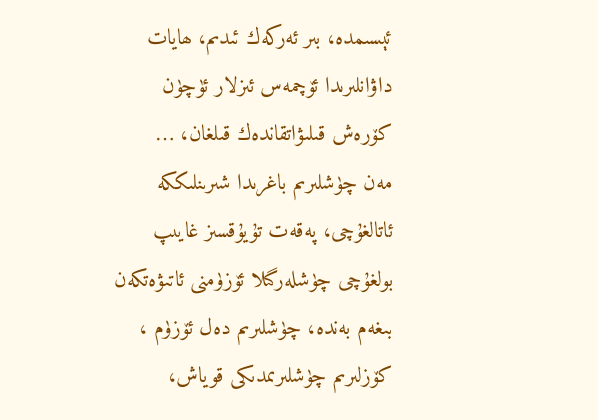ئېسىمدە، بىر ئەركەك ئىدىم، ھايات داۋانلىرىدا ئۆچمەس ئىزلار ئۈچۈن كۆرەش قىلىۋاتقاندەك قىلغان، …
مەن چۈشلىرىم باغرىدا شىرىنلىككە ئاتالغۇچى، پەقەت تۇيۇقسىز غايىپ بولغۇچى چۈشلەرگىلا ئۆزۈمنى ئاتىۋەتكەن بىغەم بەندە، چۈشلىرىم دەل ئۆزۈم ، كۆزلىرىم چۈشلىرىمدىكى قوياش،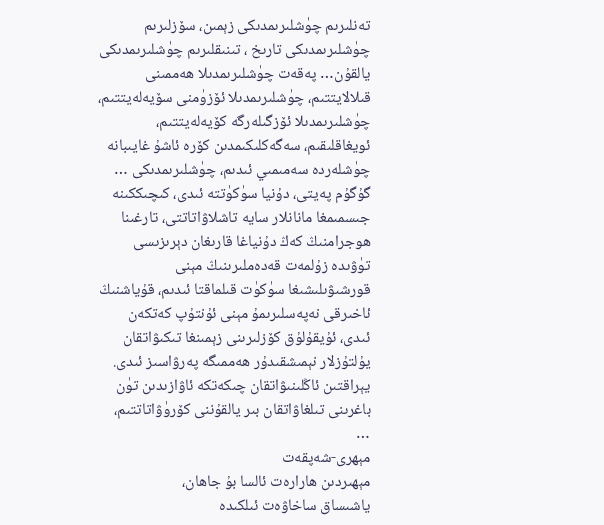تەنلىرىم چۈشلىرىمدىكى زېمىن، سۆزلىرىم چۈشلىرىمدىكى تارىخ ، تىنىقلىرىم چۈشلىرىمدىكى يالقۇن… پەقەت چۈشلىرىمدىلا ھەممىنى قىلالايتتىم، چۈشلىرىمدىلا ئۆزۈمنى سۆيەلەيتتىم، چۈشلىرىمدىلا ئۆزگىلەرگە كۆيەلەيتتىم، ئويغاقلىقىم، سەگەكلىكىمدىن كۆرە ئاشۇ غايىبانە چۈشلەردە سەمىمىي ئىدىم، چۈشلىرىمدىكى …
گۇگۇم پەيتى، دۇنيا سۈكۈتتە ئىدى، كىچىككىنە جىسمىمغا مانانلار سايە تاشلاۋاتاتتى، تارغىنا ھوجرامنىڭ كەڭ دۇنياغا قارىغان دېرىزىسى تۈۋىدە زۇلمەت قەدەملىرىنىڭ مېنى قورشىۋىلىشىغا سۈكۈت قىلماقتا ئىدىم، قۇياشنىڭ ئاخىرقى نەپەسلىرىمۇ مېنى ئۇنتۇپ كەتكەن ئىدى، ئۇيقۇلۇق كۆزلىرىنى زېمىنغا تىكىۋاتقان يۇلتۇزلار نېمىشقىدۇر ھەممىگە پەرۋاسىز ئىدى. يېراقتىن ئاڭلىنىۋاتقان چىكەتكە ئاۋازىدىن تۈن باغرىنى تىلغاۋاتقان بىر يالقۇننى كۆرۈۋاتاتتىم، …
مېھرى-شەپقەت
مېھىردىن ھارارەت ئالسا بۇ جاھان،
ياشىساق ساخاۋەت ئىلكىدە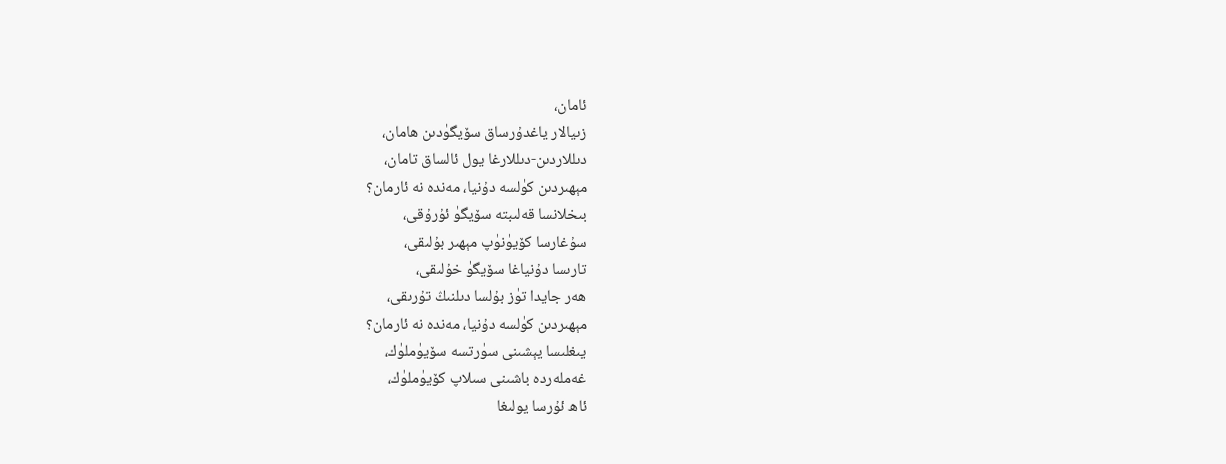ئامان،
زىيالار ياغدۇرساق سۆيگۈدىن ھامان،
دىللاردىن-دىللارغا يول ئالساق تامان،
مېھىردىن كۈلسە دۇنيا، مەندە نە ئارمان؟
بىخلانسا قەلىبتە سۆيگۈ ئۇرۇقى،
سۇغارسا كۆيۈنۈپ مېھىر بۇلىقى،
تارىسا دۇنياغا سۆيگۈ خۇلىقى،
ھەر جايدا تۈز بۇلسا دىلنىڭ تۇرىقى،
مېھىردىن كۈلسە دۇنيا، مەندە نە ئارمان؟
يىغلىسا يېشىنى سۈرتسە سۆيۈملۈك،
غەملەردە باشىنى سىلاپ كۆيۈملۈك،
ئاھ ئۇرسا يولىغا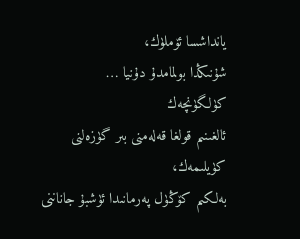يانداشسا ئۆملۈك،
شۇنىڭدا بولمامدۇ دۇنيا …
كۈلگۈنچەك
ئالغىنىم قولغا قەلەمنى بىر گۈزەلنى كۈيلىمەك،
بەلكىم كۆڭۈل پەرمانىدا ئۈشبۇ جاناننى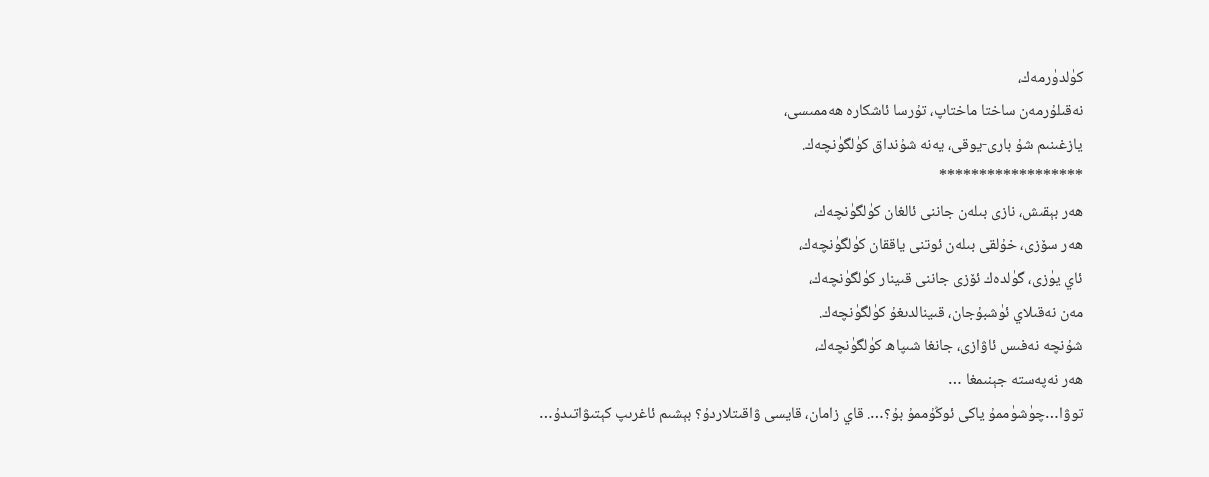كۈلدۈرمەك،
نەقىلۇرمەن ساختا ماختاپ، تۇرسا ئاشكارە ھەممىسى،
يازغىنىم شۇ بارى-يوقى، يەنە شۇنداق كۈلگۈنچەك.
******************
ھەر بېقىش، نازى بىلەن جاننى ئالغان كۈلگۈنچەك،
ھەر سۆزى، خۇلقى بىلەن ئوتنى ياققان كۈلگۈنچەك،
ئاي يۈزى، گۈلدەك ئۆزى جاننى قىينار كۈلگۈنچەك،
مەن نەقىلاي ئۈشبۇجان، قىينالدىغۇ كۈلگۈنچەك.
شۇنچە نەفىس ئاۋازى، جانغا شىپاھ كۈلگۈنچەك،
ھەر نەپەستە جېنىمغا …
توۋا…چۈشۈممۇ ياكى ئوڭۇممۇ بۇ؟…. قاي زامان، قايسى ۋاقىتلاردۇ؟ بېشىم ئاغرىپ كېتىۋاتىدۇ…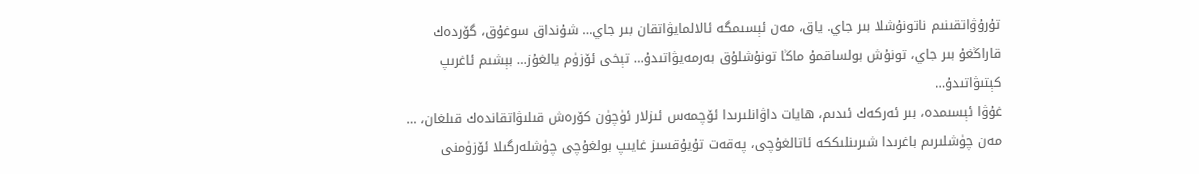تۇرۇۋاتقىنىم ناتونۇشلا بىر جاي. ياق، مەن ئېسىمگە ئالالمايۋاتقان بىر جاي… شۇنداق سوغۇق، گۆردەك قاراڭغۇ بىر جاي، تونۇش بولساقمۇ ماڭا تونۇشلۇق بەرمەيۋاتىدۇ… تېخى ئۆزۈم يالغۇز… بېشىم ئاغرىپ كېتىۋاتىدۇ…
غۇۋا ئېسىمدە، بىر ئەركەك ئىدىم، ھايات داۋانلىرىدا ئۆچمەس ئىزلار ئۈچۈن كۆرەش قىلىۋاتقاندەك قىلغان، …
مەن چۈشلىرىم باغرىدا شىرىنلىككە ئاتالغۇچى، پەقەت تۇيۇقسىز غايىپ بولغۇچى چۈشلەرگىلا ئۆزۈمنى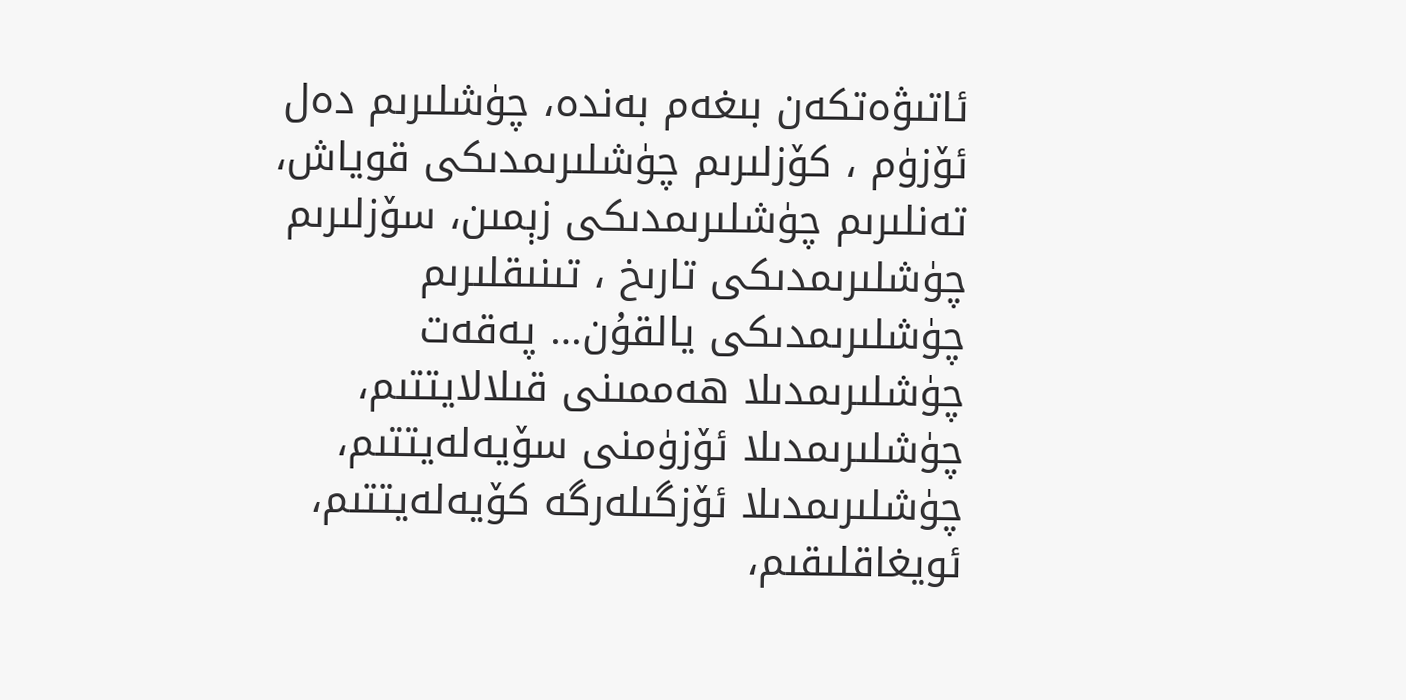ئاتىۋەتكەن بىغەم بەندە، چۈشلىرىم دەل ئۆزۈم ، كۆزلىرىم چۈشلىرىمدىكى قوياش، تەنلىرىم چۈشلىرىمدىكى زېمىن، سۆزلىرىم چۈشلىرىمدىكى تارىخ ، تىنىقلىرىم چۈشلىرىمدىكى يالقۇن… پەقەت چۈشلىرىمدىلا ھەممىنى قىلالايتتىم، چۈشلىرىمدىلا ئۆزۈمنى سۆيەلەيتتىم، چۈشلىرىمدىلا ئۆزگىلەرگە كۆيەلەيتتىم، ئويغاقلىقىم،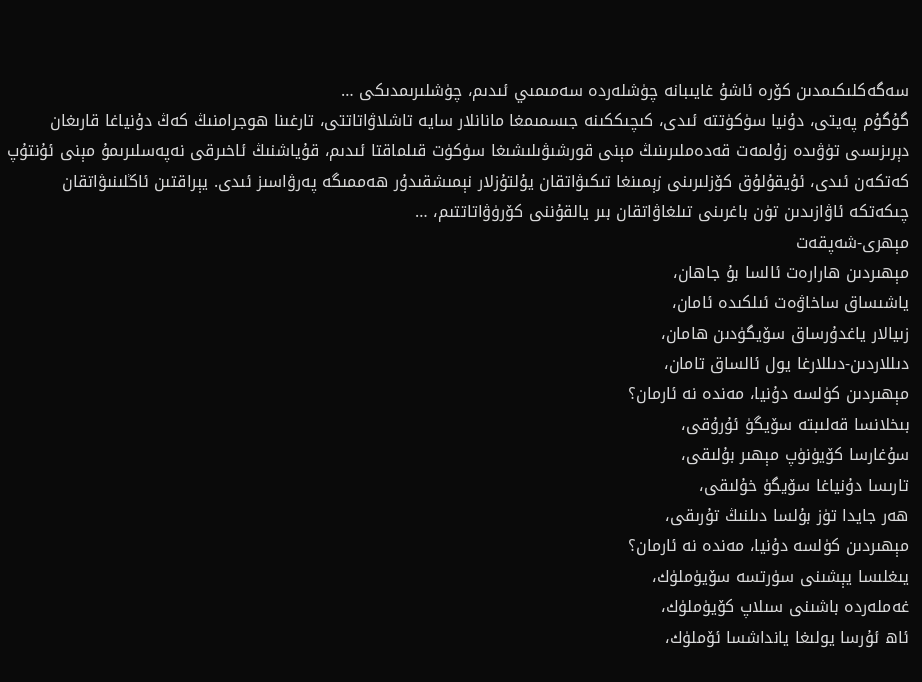سەگەكلىكىمدىن كۆرە ئاشۇ غايىبانە چۈشلەردە سەمىمىي ئىدىم، چۈشلىرىمدىكى …
گۇگۇم پەيتى، دۇنيا سۈكۈتتە ئىدى، كىچىككىنە جىسمىمغا مانانلار سايە تاشلاۋاتاتتى، تارغىنا ھوجرامنىڭ كەڭ دۇنياغا قارىغان دېرىزىسى تۈۋىدە زۇلمەت قەدەملىرىنىڭ مېنى قورشىۋىلىشىغا سۈكۈت قىلماقتا ئىدىم، قۇياشنىڭ ئاخىرقى نەپەسلىرىمۇ مېنى ئۇنتۇپ كەتكەن ئىدى، ئۇيقۇلۇق كۆزلىرىنى زېمىنغا تىكىۋاتقان يۇلتۇزلار نېمىشقىدۇر ھەممىگە پەرۋاسىز ئىدى. يېراقتىن ئاڭلىنىۋاتقان چىكەتكە ئاۋازىدىن تۈن باغرىنى تىلغاۋاتقان بىر يالقۇننى كۆرۈۋاتاتتىم، …
مېھرى-شەپقەت
مېھىردىن ھارارەت ئالسا بۇ جاھان،
ياشىساق ساخاۋەت ئىلكىدە ئامان،
زىيالار ياغدۇرساق سۆيگۈدىن ھامان،
دىللاردىن-دىللارغا يول ئالساق تامان،
مېھىردىن كۈلسە دۇنيا، مەندە نە ئارمان؟
بىخلانسا قەلىبتە سۆيگۈ ئۇرۇقى،
سۇغارسا كۆيۈنۈپ مېھىر بۇلىقى،
تارىسا دۇنياغا سۆيگۈ خۇلىقى،
ھەر جايدا تۈز بۇلسا دىلنىڭ تۇرىقى،
مېھىردىن كۈلسە دۇنيا، مەندە نە ئارمان؟
يىغلىسا يېشىنى سۈرتسە سۆيۈملۈك،
غەملەردە باشىنى سىلاپ كۆيۈملۈك،
ئاھ ئۇرسا يولىغا يانداشسا ئۆملۈك،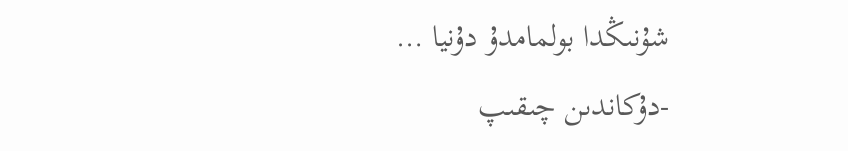شۇنىڭدا بولمامدۇ دۇنيا …
-دۇكاندىن چىقىپ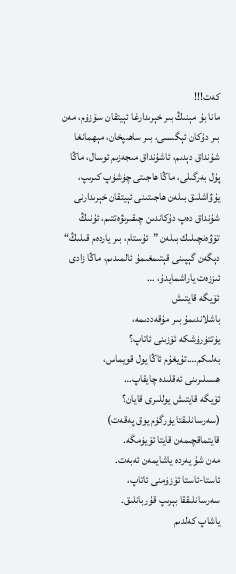كەت!!!
مانا بۇ مېنىڭ بىر خېرىدارغا ئېيتقان سۆزۈم، مەن بىر دۇكان ئېگىسى، بىر ساھىپخان، مېھمانغا شۇنداق دېدىم، ئاشۇنداق مىجەزىم ئوسال، ماڭا پۇل بەرگىلى، ماڭا ھاجىتى چۈشۈپ كىرىپ، يۇۋاشلىق بىلەن ھاجىتىنى ئېيتقان خېرىدارنى شۇنداق دەپ دۇكاندىن چىقىرىۋەتتىم، ئۇنىڭ تۆۋەنچىلىك بىلەن ”ئۇستام، بىر ياردەم قىلىڭ“ دېگەن گېپىنى قېتىمغىمۇ ئالمىدىم، ماڭا زادى ئىززەت ياراشمايدۇ، …
ئۆيگە قايتىش
باشلاندىمۇ بىر مۇقەددىمە،
يۈتتۈرۈشكە ئۆزىنى ئاتاپ؟
بەلىكم….تۇيغۇم ئاڭا يول قويماس،
ھىسلىرىنى ئەقلىدە چايقاپ…
ئۆيگە قايتىش يوللىرى قايان؟
(سەرسانلىقتا يۈرگۈم يوق پەقەت)
قايتماقچىمەن قايتا ئۆيۈمگە.
مەن شۇ يەردە ياشايمەن ئەبەت.
ئاستا-ئاستا ئۆزۈمنى ئاتاپ،
سەرسانلىققا بېرىپ قۇربانلىق.
ياشاپ كەلدىم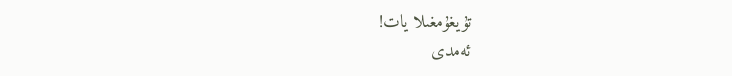تۇيغۇمغىلا يات!
ئەمدى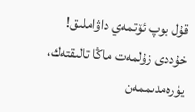قۇل بوپ ئۆتمەي داۋاملىق!
خۇددى زۇلمەت ماڭا تالىقتەك،
يۈرەمدىممەن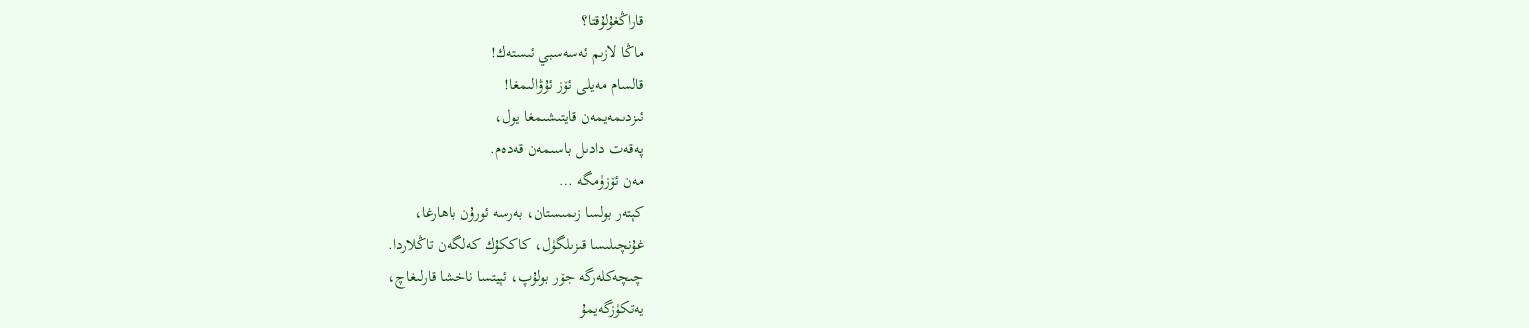قاراڭغۇلۇقتا؟
ماڭا لازىم ئەسەسبي ئىستەك!
قالسام مەيلى ئۆز ئۇۋالىمغا!
ئىزدىمەيمەن قايتىشىمغا يول،
پەقەت دادىل باسىمەن قەدەم.
مەن ئۆزۈمگە …
كېتەر بولسا زىمىستان، بەرسە ئورۇن باھارغا،
غۇنچىلىسا قىزىلگۈل، كاككۇك كەلگەن تاڭلاردا.
چىچەكلەرگە جۆر بولۇپ، ئېيتسا ناخشا قارلىغاچ،
يەتكۈزگەيمۇ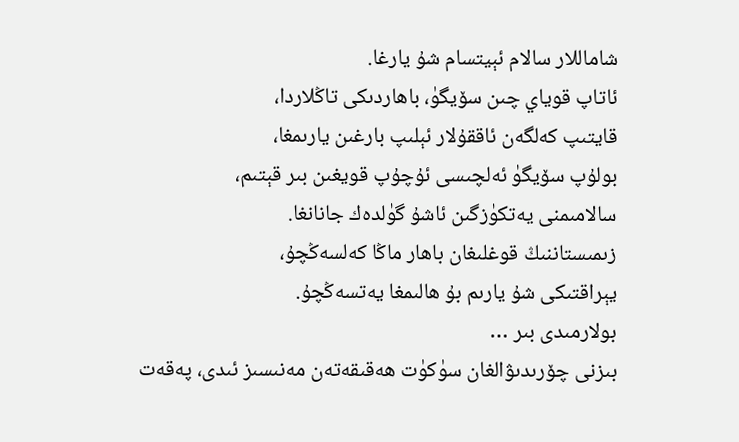شاماللار سالام ئېيتسام شۇ يارغا.
ئاتاپ قوياي چىن سۆيگۈ، باھاردىكى تاڭلاردا،
قايتىپ كەلگەن ئاققۇلار ئېلىپ بارغىن يارىمغا،
بولۇپ سۆيگۈ ئەلچىسى ئۇچۇپ قويغىن بىر قېتىم،
سالامىمنى يەتكۈزگىن ئاشۇ گۈلدەك جانانغا.
زىمىستاننىڭ قوغلىغان باھار ماڭا كەلسەڭچۇ،
يېراقتىكى شۇ يارىم بۇ ھالىمغا يەتسەڭچۇ.
بولارمىدى بىر …
بىزنى چۆرىدىۋالغان سۈكۈت ھەقىقەتەن مەنىسىز ئىدى، پەقەت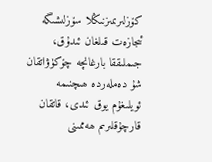كۆزلىرىمىزنىڭلا سۆزلىشىگە ئىجازەت قىلغان ئىدۇق، جىملىققا بارغانچە چۆكۈۋاتقان شۇ دەملەردە ھىچنىمە ئويلىغۇم يوق ئىدى، قاتقان قارچۇقلىرىم ھەممىنى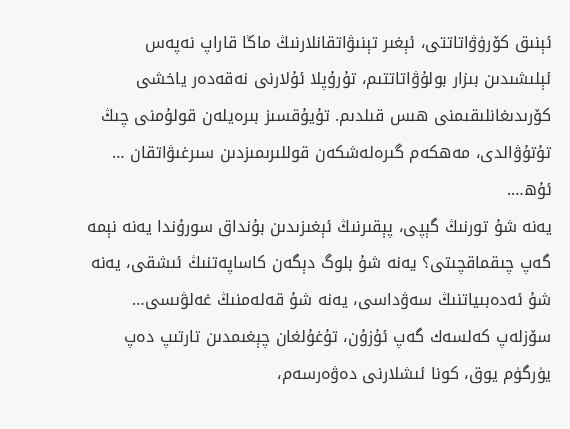ئېنىق كۆرۈۋاتاتتى، ئېغىر تېنىۋاتقانلارنىڭ ماڭا قاراپ نەپەس ئېلىشىدىن بىزار بولۇۋاتاتتىم، تۇرۇپلا ئۇلارنى نەقەدەر ياخشى كۆرىدىغانلىقىمنى ھىس قىلدىم. تۇيۇقسىز بىرەيلەن قولۇمنى چىڭ تۇتۇۋالدى، مەھكەم گىرەلەشكەن قوللىرىمىزدىن سىرغىۋاتقان …
ئۇھ….
يەنە شۇ تورنىڭ گېپى، پېقىرنىڭ ئېغىزىدىن بۇنداق سورۇندا يەنە نېمە گەپ چىقماقچىتى؟ يەنە شۇ بلوگ دېگەن كاساپەتنىڭ ئىشقى، يەنە شۇ ئەدەبىياتنىڭ سەۋداسى، يەنە شۇ قەلەمنىڭ غەلۋىسى…
سۆزلەپ كەلسەك گەپ ئۇزۇن، تۇغۇلغان چېغىمدىن تارتىپ دەپ يۈرگۈم يوق، كونا ئىشلارنى دەۋەرسەم،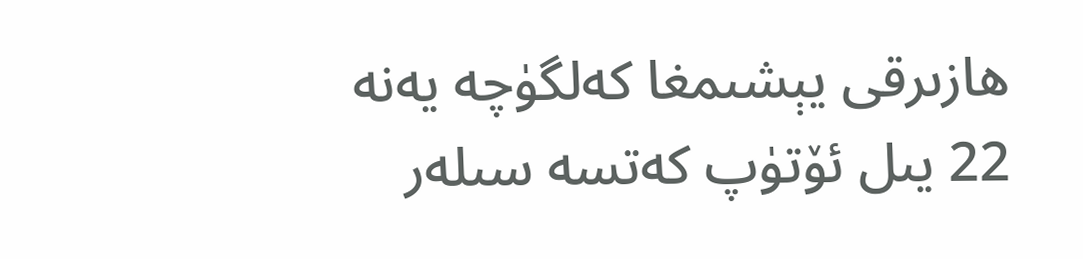ھازىرقى يېشىمغا كەلگۈچە يەنە 22 يىل ئۆتۈپ كەتسە سىلەر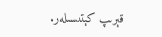قېرىپ كېتىسىلەر.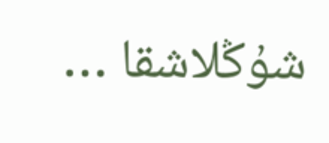شۇڭلاشقا …